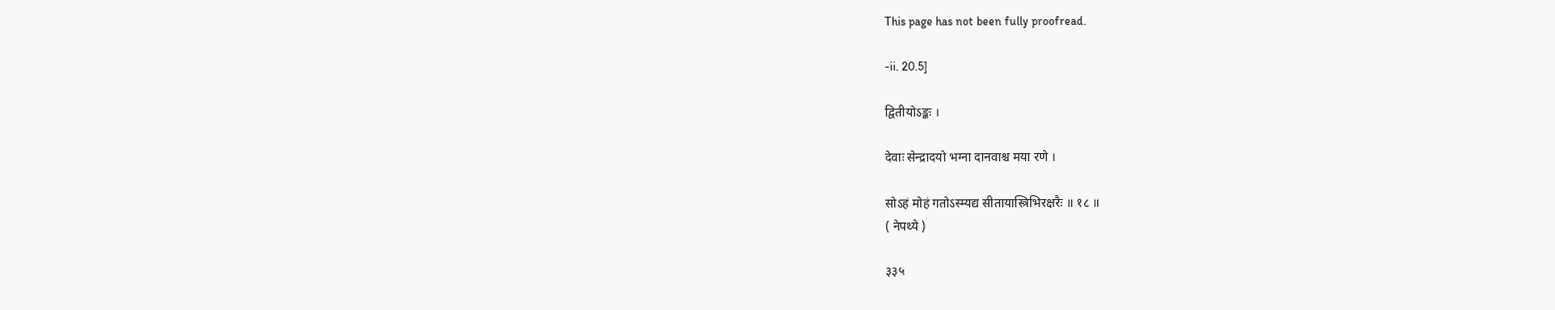This page has not been fully proofread.

-ii. 20.5]

द्वितीयोऽङ्कः ।

देवाः सेन्द्रादयो भग्ना दानवाश्च मया रणे ।

सोऽहं मोहं गतोऽस्म्यद्य सीतायास्त्रिभिरक्षरैः ॥ १८ ॥
( नेपथ्ये )

३३५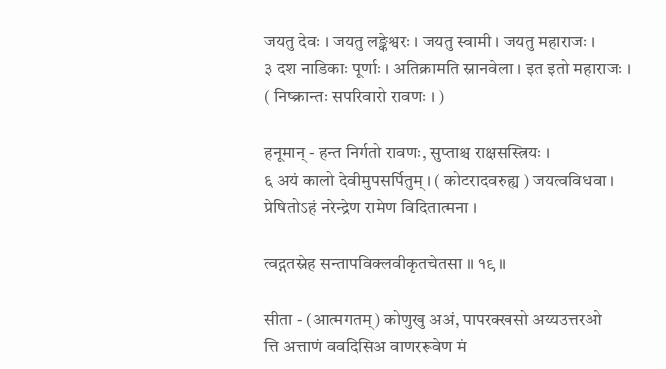जयतु देवः । जयतु लङ्केश्वरः । जयतु स्वामी । जयतु महाराजः ।
३ दश नाडिकाः पूर्णाः । अतिक्रामति स्नानवेला । इत इतो महाराजः ।
( निष्क्रान्तः सपरिवारो रावणः । )

हनूमान् - हन्त निर्गतो रावणः, सुप्ताश्च राक्षसस्त्रियः ।
६ अयं कालो देवीमुपसर्पितुम् । ( कोटरादवरुह्य ) जयत्वविधवा ।
प्रेषितोऽहं नरेन्द्रेण रामेण विदितात्मना ।

त्वद्गतस्नेह सन्तापविक्लवीकृतचेतसा ॥ १९ ॥

सीता - (आत्मगतम्) कोणुखु अअं, पापरक्खसो अय्यउत्तरओ
त्ति अत्ताणं ववदिसिअ वाणररूवेण मं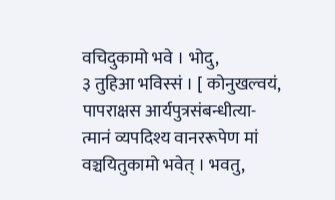वचिदुकामो भवे । भोदु,
३ तुहिआ भविस्सं । [ कोनुखल्वयं, पापराक्षस आर्यपुत्रसंबन्धीत्या-
त्मानं व्यपदिश्य वानररूपेण मां वञ्चयितुकामो भवेत् । भवतु,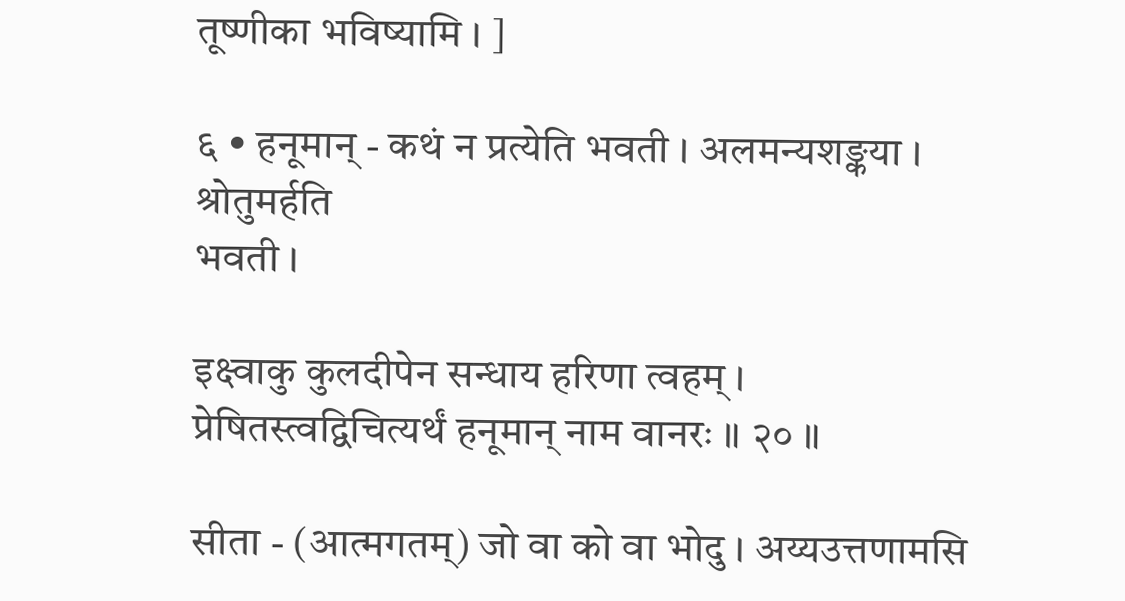तूष्णीका भविष्यामि । ]

६ • हनूमान् - कथं न प्रत्येति भवती । अलमन्यशङ्कया । श्रोतुमर्हति
भवती ।

इक्ष्वाकु कुलदीपेन सन्धाय हरिणा त्वहम् ।
प्रेषितस्त्वद्विचित्यर्थं हनूमान् नाम वानरः ॥ २० ॥

सीता - (आत्मगतम्) जो वा को वा भोदु । अय्यउत्तणामसि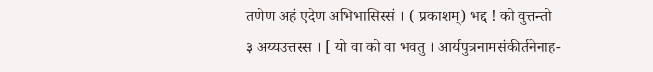तणेण अहं एदेण अभिभासिस्सं । ( प्रकाशम्) भद्द ! को वुत्तन्तो
३ अय्यउत्तस्स । [ यो वा को वा भवतु । आर्यपुत्रनामसंकीर्तनेनाह-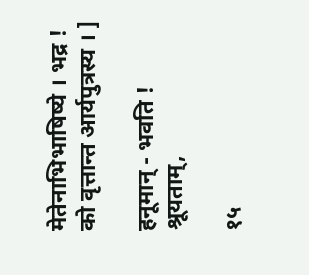मेतेनाभिभाषिष्ये । भद्र ! को वृत्तान्त आर्यपुत्रस्य । ]

हनूमान् - भवति ! श्रूयताम्,

१५